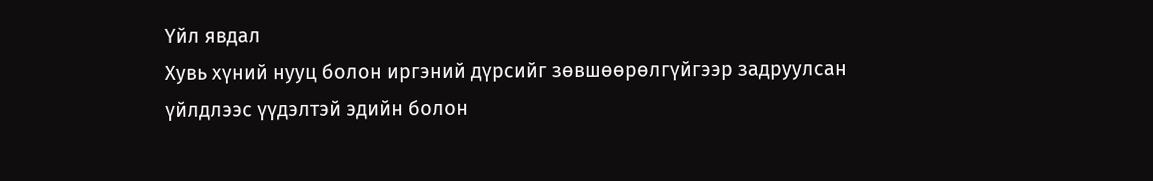Үйл явдал
Хувь хүний нууц болон иргэний дүрсийг зөвшөөрөлгүйгээр задруулсан үйлдлээс үүдэлтэй эдийн болон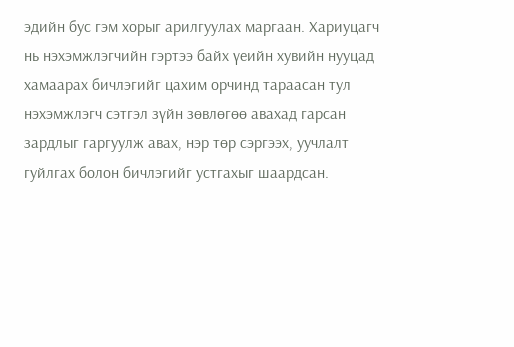эдийн бус гэм хорыг арилгуулах маргаан. Хариуцагч нь нэхэмжлэгчийн гэртээ байх үеийн хувийн нууцад хамаарах бичлэгийг цахим орчинд тараасан тул нэхэмжлэгч сэтгэл зүйн зөвлөгөө авахад гарсан зардлыг гаргуулж авах, нэр төр сэргээх, уучлалт гуйлгах болон бичлэгийг устгахыг шаардсан.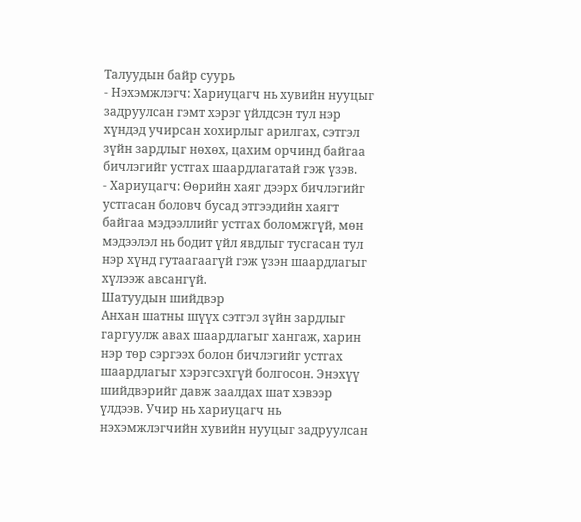Талуудын байр суурь
- Нэхэмжлэгч: Хариуцагч нь хувийн нууцыг задруулсан гэмт хэрэг үйлдсэн тул нэр хүндэд учирсан хохирлыг арилгах, сэтгэл зүйн зардлыг нөхөх, цахим орчинд байгаа бичлэгийг устгах шаардлагатай гэж үзэв.
- Хариуцагч: Өөрийн хаяг дээрх бичлэгийг устгасан боловч бусад этгээдийн хаягт байгаа мэдээллийг устгах боломжгүй, мөн мэдээлэл нь бодит үйл явдлыг тусгасан тул нэр хүнд гутаагаагүй гэж үзэн шаардлагыг хүлээж авсангүй.
Шатуудын шийдвэр
Анхан шатны шүүх сэтгэл зүйн зардлыг гаргуулж авах шаардлагыг хангаж, харин нэр төр сэргээх болон бичлэгийг устгах шаардлагыг хэрэгсэхгүй болгосон. Энэхүү шийдвэрийг давж заалдах шат хэвээр үлдээв. Учир нь хариуцагч нь нэхэмжлэгчийн хувийн нууцыг задруулсан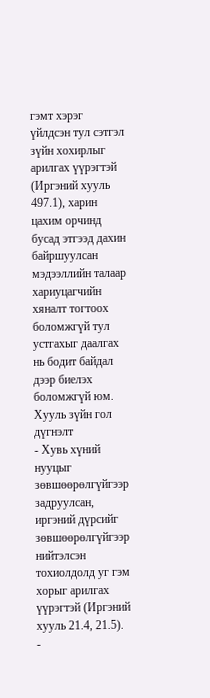гэмт хэрэг үйлдсэн тул сэтгэл зүйн хохирлыг арилгах үүрэгтэй (Иргэний хууль 497.1), харин цахим орчинд бусад этгээд дахин байршуулсан мэдээллийн талаар хариуцагчийн хяналт тогтоох боломжгүй тул устгахыг даалгах нь бодит байдал дээр биелэх боломжгүй юм.
Хууль зүйн гол дүгнэлт
- Хувь хүний нууцыг зөвшөөрөлгүйгээр задруулсан, иргэний дүрсийг зөвшөөрөлгүйгээр нийтэлсэн тохиолдолд уг гэм хорыг арилгах үүрэгтэй (Иргэний хууль 21.4, 21.5).
-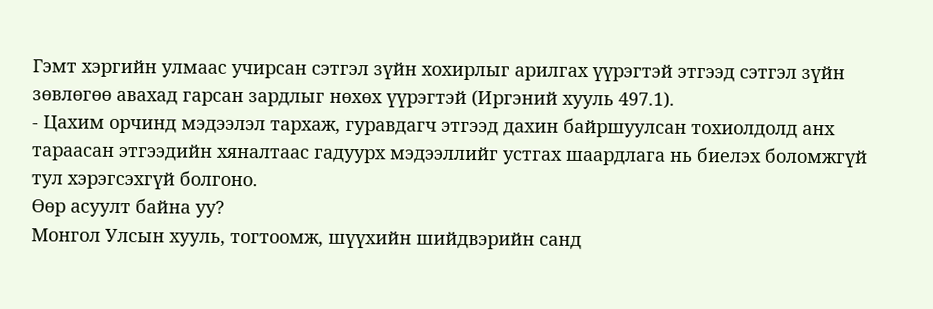Гэмт хэргийн улмаас учирсан сэтгэл зүйн хохирлыг арилгах үүрэгтэй этгээд сэтгэл зүйн зөвлөгөө авахад гарсан зардлыг нөхөх үүрэгтэй (Иргэний хууль 497.1).
- Цахим орчинд мэдээлэл тархаж, гуравдагч этгээд дахин байршуулсан тохиолдолд анх тараасан этгээдийн хяналтаас гадуурх мэдээллийг устгах шаардлага нь биелэх боломжгүй тул хэрэгсэхгүй болгоно.
Өөр асуулт байна уу?
Монгол Улсын хууль, тогтоомж, шүүхийн шийдвэрийн санд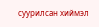суурилсан хиймэл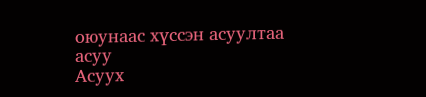оюунаас хүссэн асуултаа асуу
Асуух